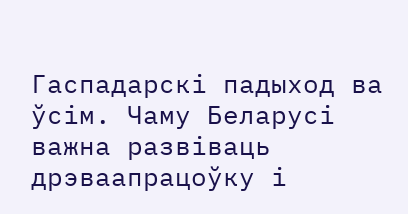Гаспадарскі падыход ва ўсім. Чаму Беларусі важна развіваць дрэваапрацоўку і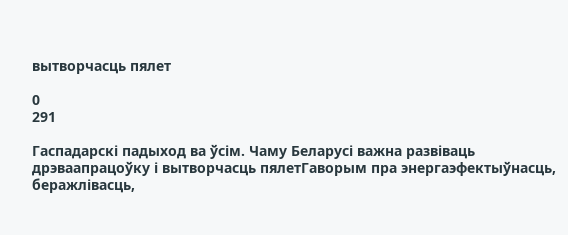вытворчасць пялет

0
291

Гаспадарскі падыход ва ўсім. Чаму Беларусі важна развіваць дрэваапрацоўку і вытворчасць пялетГаворым пра энергаэфектыўнасць, беражлівасць,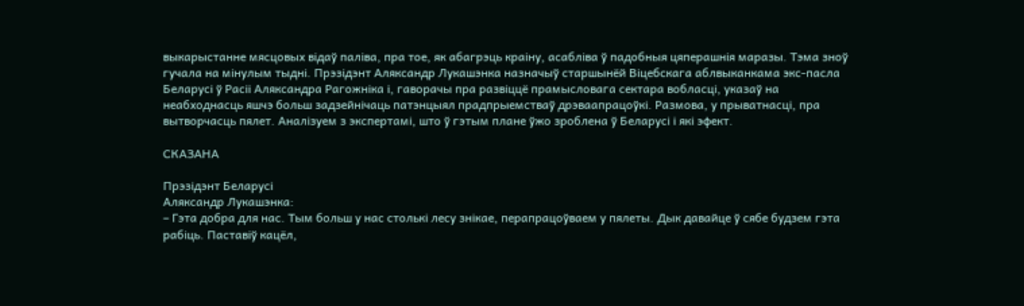выкарыстанне мясцовых відаў паліва, пра тое, як абагрэць краіну, асабліва ў падобныя цяперашнія маразы. Тэма зноў гучала на мінулым тыдні. Прэзідэнт Аляксандр Лукашэнка назначыў старшынёй Віцебскага аблвыканкама экс-пасла Беларусі ў Расіі Аляксандра Рагожніка і, гаворачы пра развіццё прамысловага сектара вобласці, указаў на неабходнасць яшчэ больш задзейнічаць патэнцыял прадпрыемстваў дрэваапрацоўкі. Размова, у прыватнасці, пра вытворчасць пялет. Аналізуем з экспертамі, што ў гэтым плане ўжо зроблена ў Беларусі і які эфект.

СКАЗАНА

Прэзідэнт Беларусі
Аляксандр Лукашэнка:
– Гэта добра для нас. Тым больш у нас столькі лесу знікае, перапрацоўваем у пялеты. Дык давайце ў сябе будзем гэта рабіць. Паставіў кацёл,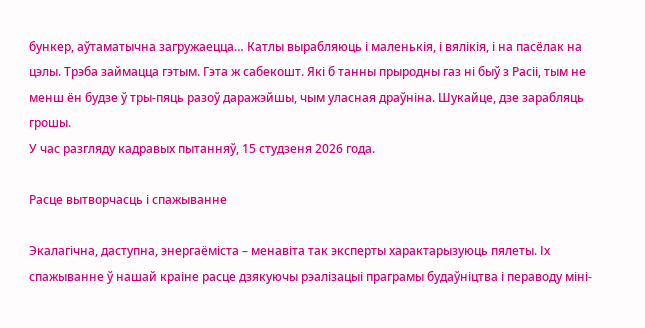бункер, аўтаматычна загружаецца… Катлы вырабляюць і маленькія, і вялікія, і на пасёлак на цэлы. Трэба займацца гэтым. Гэта ж сабекошт. Які б танны прыродны газ ні быў з Расіі, тым не менш ён будзе ў тры-пяць разоў даражэйшы, чым уласная драўніна. Шукайце, дзе зарабляць грошы.
У час разгляду кадравых пытанняў, 15 студзеня 2026 года.

Расце вытворчасць і спажыванне

Экалагічна, даступна, энергаёміста – менавіта так эксперты характарызуюць пялеты. Іх спажыванне ў нашай краіне расце дзякуючы рэалізацыі праграмы будаўніцтва і пераводу міні-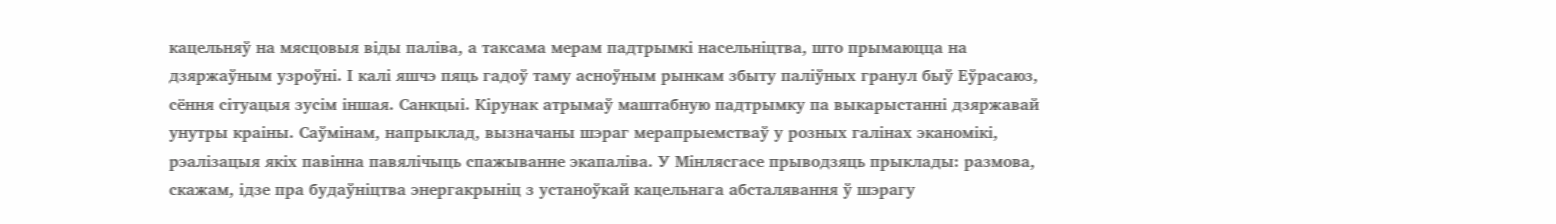кацельняў на мясцовыя віды паліва, а таксама мерам падтрымкі насельніцтва, што прымаюцца на дзяржаўным узроўні. І калі яшчэ пяць гадоў таму асноўным рынкам збыту паліўных гранул быў Еўрасаюз, сёння сітуацыя зусім іншая. Санкцыі. Кірунак атрымаў маштабную падтрымку па выкарыстанні дзяржавай унутры краіны. Саўмінам, напрыклад, вызначаны шэраг мерапрыемстваў у розных галінах эканомікі, рэалізацыя якіх павінна павялічыць спажыванне экапаліва. У Мінлясгасе прыводзяць прыклады: размова, скажам, ідзе пра будаўніцтва энергакрыніц з устаноўкай кацельнага абсталявання ў шэрагу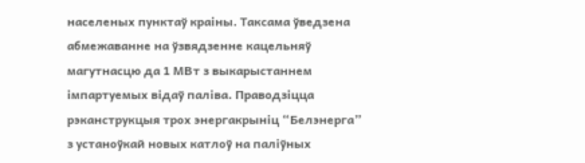населеных пунктаў краіны. Таксама ўведзена абмежаванне на ўзвядзенне кацельняў магутнасцю да 1 МВт з выкарыстаннем імпартуемых відаў паліва. Праводзіцца рэканструкцыя трох энергакрыніц “Белэнерга” з устаноўкай новых катлоў на паліўных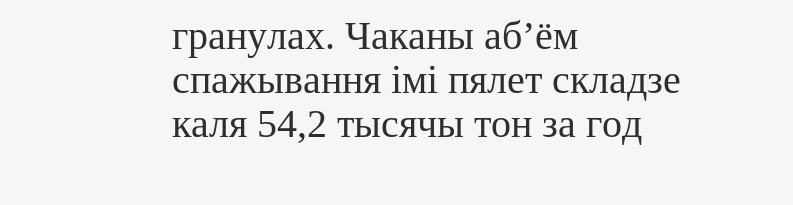гранулах. Чаканы аб’ём спажывання імі пялет складзе каля 54,2 тысячы тон за год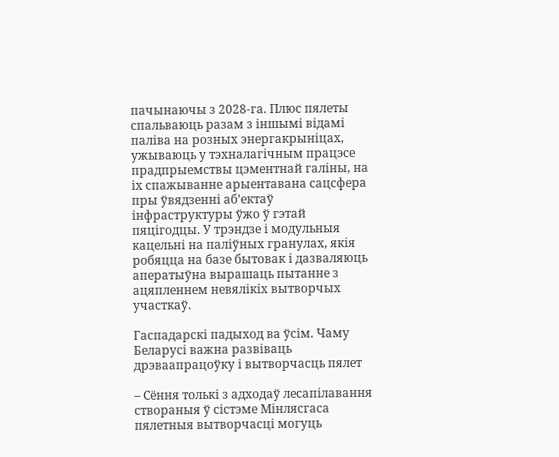пачынаючы з 2028-га. Плюс пялеты спальваюць разам з іншымі відамі паліва на розных энергакрыніцах, ужываюць у тэхналагічным працэсе прадпрыемствы цэментнай галіны, на іх спажыванне арыентавана сацсфера пры ўвядзенні аб’ектаў інфраструктуры ўжо ў гэтай пяцігодцы. У трэндзе і модульныя кацельні на паліўных гранулах, якія робяцца на базе бытовак і дазваляюць аператыўна вырашаць пытанне з ацяпленнем невялікіх вытворчых участкаў.

Гаспадарскі падыход ва ўсім. Чаму Беларусі важна развіваць дрэваапрацоўку і вытворчасць пялет

– Сёння толькі з адходаў лесапілавання створаныя ў сістэме Мінлясгаса пялетныя вытворчасці могуць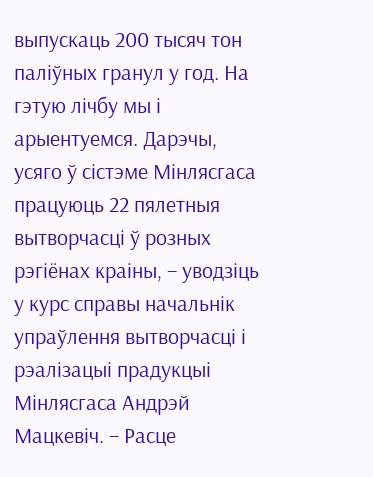выпускаць 200 тысяч тон паліўных гранул у год. На гэтую лічбу мы і арыентуемся. Дарэчы, усяго ў сістэме Мінлясгаса працуюць 22 пялетныя вытворчасці ў розных рэгіёнах краіны, – уводзіць у курс справы начальнік упраўлення вытворчасці і рэалізацыі прадукцыі Мінлясгаса Андрэй Мацкевіч. – Расце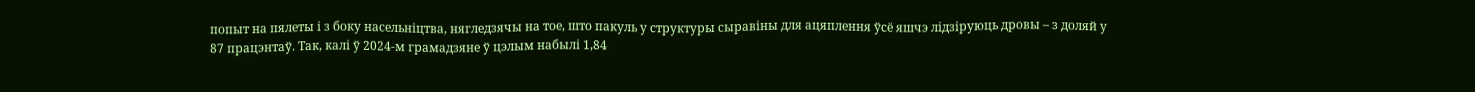попыт на пялеты і з боку насельніцтва, нягледзячы на тое, што пакуль у структуры сыравіны для ацяплення ўсё яшчэ лідзіруюць дровы – з доляй у 87 працэнтаў. Так, калі ў 2024-м грамадзяне ў цэлым набылі 1,84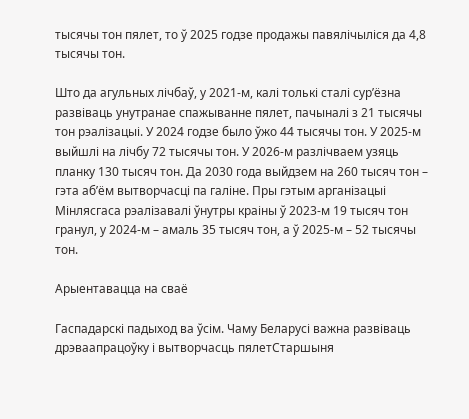тысячы тон пялет, то ў 2025 годзе продажы павялічыліся да 4,8 тысячы тон.

Што да агульных лічбаў, у 2021-м, калі толькі сталі сур’ёзна развіваць унутранае спажыванне пялет, пачыналі з 21 тысячы тон рэалізацыі. У 2024 годзе было ўжо 44 тысячы тон. У 2025-м выйшлі на лічбу 72 тысячы тон. У 2026-м разлічваем узяць планку 130 тысяч тон. Да 2030 года выйдзем на 260 тысяч тон – гэта аб’ём вытворчасці па галіне. Пры гэтым арганізацыі Мінлясгаса рэалізавалі ўнутры краіны ў 2023-м 19 тысяч тон гранул, у 2024-м – амаль 35 тысяч тон, а ў 2025-м – 52 тысячы тон.

Арыентавацца на сваё

Гаспадарскі падыход ва ўсім. Чаму Беларусі важна развіваць дрэваапрацоўку і вытворчасць пялетСтаршыня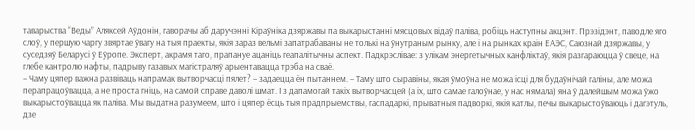таварыства “Веды” Аляксей Аўдонін, гаворачы аб даручэнні Кіраўніка дзяржавы па выкарыстанні мясцовых відаў паліва, робіць наступны акцэнт. Прэзідэнт, паводле яго слоў, у першую чаргу звяртае ўвагу на тыя праекты, якія зараз вельмі запатрабаваны не толькі на ўнутраным рынку, але і на рынках краін ЕАЭС, Саюзнай дзяржавы, у суседзяў Беларусі ў Еўропе. Эксперт, акрамя таго, прапануе ацаніць геапалітычны аспект. Падкрэслівае: з улікам энергетычных канфліктаў, якія разгараюцца ў свеце, на глебе кантролю нафты, падрыву газавых магістраляў арыентавацца трэба на сваё.
– Чаму цяпер важна развіваць напрамак вытворчасці пялет? – задаецца ён пытаннем. – Таму што сыравіны, якая ўмоўна не можа ісці для будаўнічай галіны, але можа перапрацоўвацца, а не проста гніць, на самой справе даволі шмат. І з дапамогай такіх вытворчасцей (а іх, што самае галоўнае, у нас нямала) яна ў далейшым можа ўжо выкарыстоўвацца як паліва. Мы выдатна разумеем, што і цяпер ёсць тыя прадпрыемствы, гаспадаркі, прыватныя падворкі, якія катлы, печы выкарыстоўваюць і дагэтуль, дзе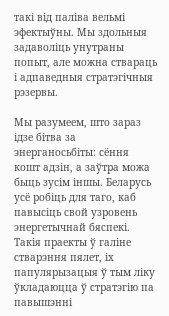такі від паліва вельмі эфектыўны. Мы здольныя задаволіць унутраны попыт, але можна ствараць і адпаведныя стратэгічныя рэзервы.

Мы разумеем, што зараз ідзе бітва за энерганосьбіты: сёння кошт адзін, а заўтра можа быць зусім іншы. Беларусь усё робіць для таго, каб павысіць свой узровень энергетычнай бяспекі. Такія праекты ў галіне стварэння пялет, іх папулярызацыя ў тым ліку ўкладаюцца ў стратэгію па павышэнні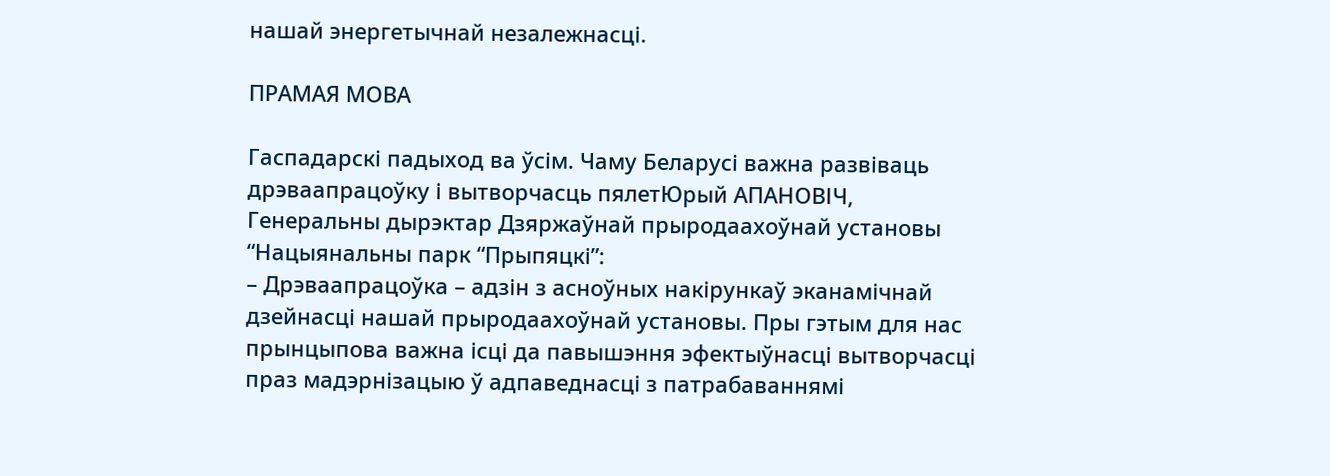нашай энергетычнай незалежнасці.

ПРАМАЯ МОВА

Гаспадарскі падыход ва ўсім. Чаму Беларусі важна развіваць дрэваапрацоўку і вытворчасць пялетЮрый АПАНОВІЧ,
Генеральны дырэктар Дзяржаўнай прыродаахоўнай установы “Нацыянальны парк “Прыпяцкі”:
– Дрэваапрацоўка – адзін з асноўных накірункаў эканамічнай дзейнасці нашай прыродаахоўнай установы. Пры гэтым для нас прынцыпова важна ісці да павышэння эфектыўнасці вытворчасці праз мадэрнізацыю ў адпаведнасці з патрабаваннямі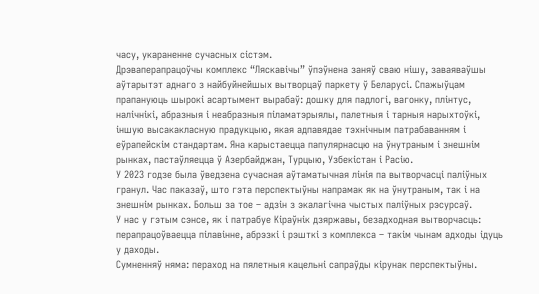часу, укараненне сучасных сістэм.
Дрэваперапрацоўчы комплекс “Ляскавічы” ўпэўнена заняў сваю нішу, заваяваўшы аўтарытэт аднаго з найбуйнейшых вытворцаў паркету ў Беларусі. Спажыўцам прапануюць шырокі асартымент вырабаў: дошку для падлогі, вагонку, плінтус, налічнікі, абразныя і неабразныя піламатэрыялы, палетныя і тарныя нарыхтоўкі, іншую высакакласную прадукцыю, якая адпавядае тэхнічным патрабаванням і еўрапейскім стандартам. Яна карыстаецца папулярнасцю на ўнутраным і знешнім рынках, пастаўляецца ў Азербайджан, Турцыю, Узбекістан і Расію.
У 2023 годзе была ўведзена сучасная аўтаматычная лінія па вытворчасці паліўных гранул. Час паказаў, што гэта перспектыўны напрамак як на ўнутраным, так і на знешнім рынках. Больш за тое – адзін з экалагічна чыстых паліўных рэсурсаў.
У нас у гэтым сэнсе, як і патрабуе Кіраўнік дзяржавы, безадходная вытворчасць: перапрацоўваецца пілавінне, абрэзкі і рэшткі з комплекса – такім чынам адходы ідуць у даходы.
Сумненняў няма: пераход на пялетныя кацельні сапраўды кірунак перспектыўны.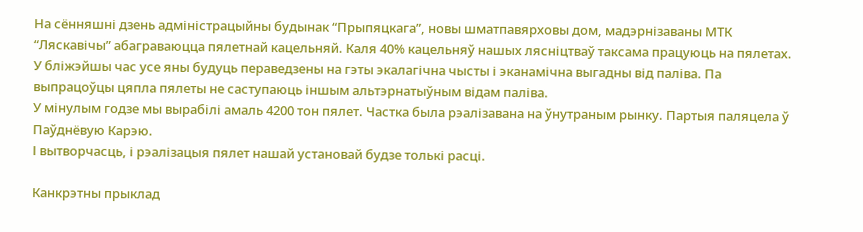На сённяшні дзень адміністрацыйны будынак “Прыпяцкага”, новы шматпавярховы дом, мадэрнізаваны МТК “Ляскавічы” абаграваюцца пялетнай кацельняй. Каля 40% кацельняў нашых лясніцтваў таксама працуюць на пялетах. У бліжэйшы час усе яны будуць пераведзены на гэты экалагічна чысты і эканамічна выгадны від паліва. Па выпрацоўцы цяпла пялеты не саступаюць іншым альтэрнатыўным відам паліва.
У мінулым годзе мы вырабілі амаль 4200 тон пялет. Частка была рэалізавана на ўнутраным рынку. Партыя паляцела ў Паўднёвую Карэю.
І вытворчасць, і рэалізацыя пялет нашай установай будзе толькі расці.

Канкрэтны прыклад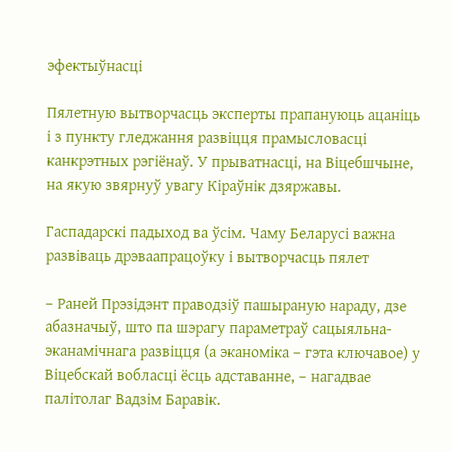эфектыўнасці

Пялетную вытворчасць эксперты прапануюць ацаніць і з пункту гледжання развіцця прамысловасці канкрэтных рэгіёнаў. У прыватнасці, на Віцебшчыне, на якую звярнуў увагу Кіраўнік дзяржавы.

Гаспадарскі падыход ва ўсім. Чаму Беларусі важна развіваць дрэваапрацоўку і вытворчасць пялет

– Раней Прэзідэнт праводзіў пашыраную нараду, дзе абазначыў, што па шэрагу параметраў сацыяльна-эканамічнага развіцця (а эканоміка – гэта ключавое) у Віцебскай вобласці ёсць адставанне, – нагадвае палітолаг Вадзім Баравік.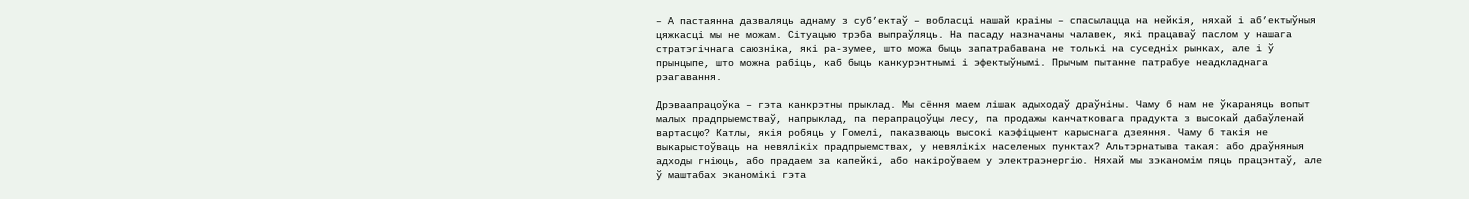– А пастаянна дазваляць аднаму з суб’ектаў – вобласці нашай краіны – спасылацца на нейкія, няхай і аб’ектыўныя цяжкасці мы не можам. Сітуацыю трэба выпраўляць. На пасаду назначаны чалавек, які працаваў паслом у нашага стратэгічнага саюзніка, які ра-зумее, што можа быць запатрабавана не толькі на суседніх рынках, але і ў прынцыпе, што можна рабіць, каб быць канкурэнтнымі і эфектыўнымі. Прычым пытанне патрабуе неадкладнага рэагавання.

Дрэваапрацоўка – гэта канкрэтны прыклад. Мы сёння маем лішак адыходаў драўніны. Чаму б нам не ўкараняць вопыт малых прадпрыемстваў, напрыклад, па перапрацоўцы лесу, па продажы канчатковага прадукта з высокай дабаўленай вартасцю? Катлы, якія робяць у Гомелі, паказваюць высокі каэфіцыент карыснага дзеяння. Чаму б такія не выкарыстоўваць на невялікіх прадпрыемствах, у невялікіх населеных пунктах? Альтэрнатыва такая: або драўняныя адходы гніюць, або прадаем за капейкі, або накіроўваем у электраэнергію. Няхай мы зэканомім пяць працэнтаў, але ў маштабах эканомікі гэта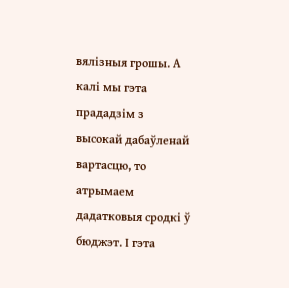вялізныя грошы. А калі мы гэта прададзім з высокай дабаўленай вартасцю, то атрымаем дадатковыя сродкі ў бюджэт. І гэта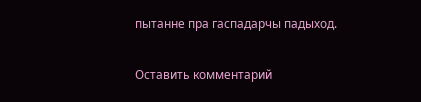пытанне пра гаспадарчы падыход.

Оставить комментарий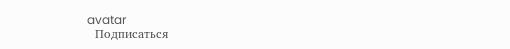avatar
  Подписаться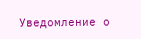Уведомление о